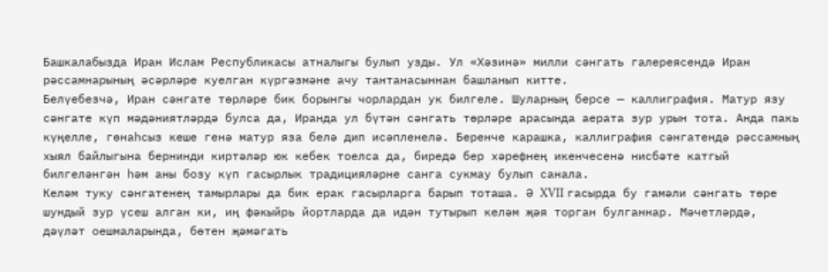Башкалабызда Иран Ислам Республикасы атналыгы булып узды. Ул «Хәзинә» милли сәнгать галереясендә Иран рәссамнарының әсәрләре куелган күргәзмәне ачу тантанасыннан башланып китте.
Белүебезчә, Иран сәнгате төрләре бик борынгы чорлардан ук билгеле. Шуларның берсе — каллиграфия. Матур язу сәнгате күп мәдәниятләрдә булса да, Иранда ул бүтән сәнгать төрләре арасында аерата зур урын тота. Анда пакь күңелле, гөнаһсыз кеше генә матур яза белә дип исәпленелә. Беренче карашка, каллиграфия сәнгатендә рәссамның хыял байлыгына бернинди киртәләр юк кебек тоелса да, биредә бер хәрефнең икенчесенә нисбәте катгый билгеләнгән һәм аны бозу күп гасырлык традицияләрне санга сукмау булып санала.
Келәм туку сәнгатенең тамырлары да бик ерак гасырларга барып тоташа. Ә XVII гасырда бу гамәли сәнгать төре шундый зур үсеш алган ки, иң фәкыйрь йортларда да идән тутырып келәм җәя торган булганнар. Мәчетләрдә, дәүләт оешмаларында, бөтен җәмәгать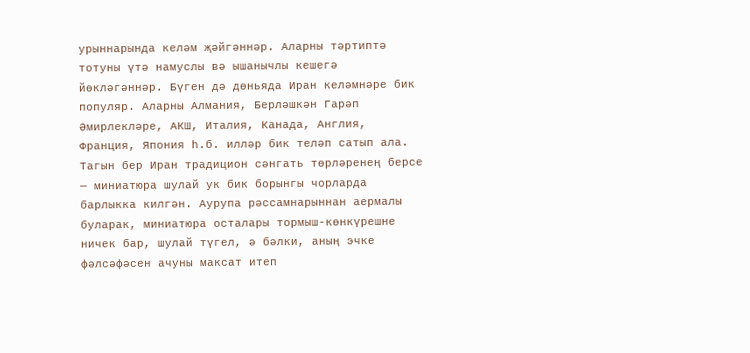урыннарында келәм җәйгәннәр. Аларны тәртиптә тотуны үтә намуслы вә ышанычлы кешегә йөкләгәннәр. Бүген дә дөньяда Иран келәмнәре бик популяр. Аларны Алмания, Берләшкән Гарәп Әмирлекләре, АКШ, Италия, Канада, Англия, Франция, Япония һ.б. илләр бик теләп сатып ала. Тагын бер Иран традицион сәнгать төрләренең берсе — миниатюра шулай ук бик борынгы чорларда барлыкка килгән. Аурупа рәссамнарыннан аермалы буларак, миниатюра осталары тормыш-көнкүрешне ничек бар, шулай түгел, ә бәлки, аның эчке фәлсәфәсен ачуны максат итеп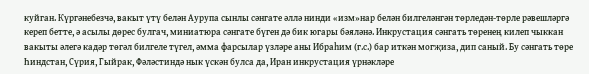куйган. Күргәнебезчә, вакыт үтү белән Аурупа сынлы сәнгате әллә нинди «изм»нар белән билгеләнгән төрледән-төрле рәвешләргә кереп бетте, ә асылы дөрес булгач, миниатюра сәнгате бүген дә бик югары бәяләнә. Инкрустация сәнгать төренең килеп чыккан вакыты әлегә кадәр төгәл билгеле түгел, әмма фарсылар үзләре аны Ибраһим (г.с.) бар иткән могҗиза, дип саный. Бу сәнгать төре Һиндстан, Сүрия, Гыйрак, Фәләстиндә нык үскән булса да, Иран инкрустация үрнәкләре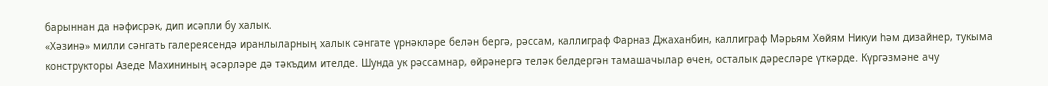барыннан да нәфисрәк, дип исәпли бу халык.
«Хәзинә» милли сәнгать галереясендә иранлыларның халык сәнгате үрнәкләре белән бергә, рәссам, каллиграф Фарназ Джаханбин, каллиграф Мәрьям Хөйям Никуи һәм дизайнер, тукыма конструкторы Азеде Махининың әсәрләре дә тәкъдим ителде. Шунда ук рәссамнар, өйрәнергә теләк белдергән тамашачылар өчен, осталык дәресләре үткәрде. Күргәзмәне ачу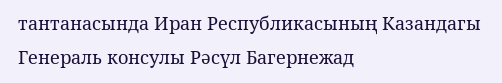тантанасында Иран Республикасының Казандагы Генераль консулы Рәсүл Багернежад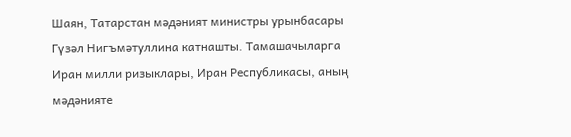Шаян, Татарстан мәдәният министры урынбасары Гүзәл Нигъмәтуллина катнашты. Тамашачыларга Иран милли ризыклары, Иран Республикасы, аның мәдәнияте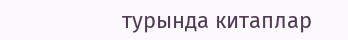турында китаплар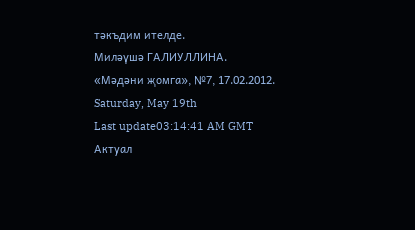тәкъдим ителде.
Миләүшә ГАЛИУЛЛИНА.
«Мәдәни җомга», №7, 17.02.2012.
Saturday, May 19th
Last update03:14:41 AM GMT
Актуал